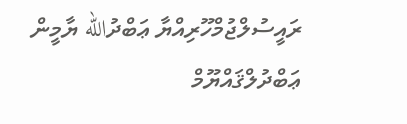ރައީސުލްޖުމްހޫރިއްޔާ ޢަބްދުالله ޔާމީން ޢަބްދުލްޤައްޔޫމް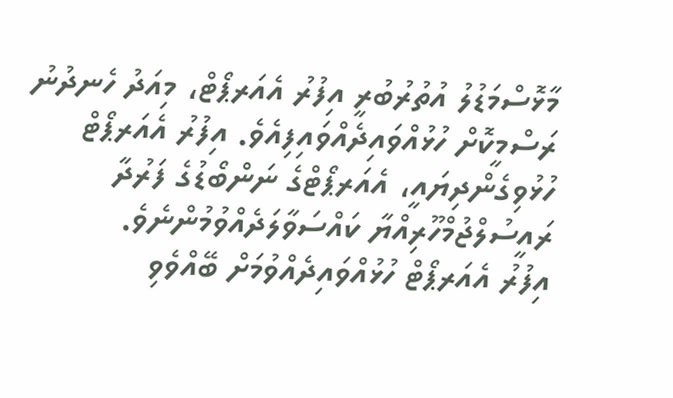މާޅޮސްމަޑުލު އުތުރުބުރީ އިފުރު އެއަރޕޯޓް، މިއަދު ހެނދުނު ރަސްމީކޮށް ހުޅުއްވައިދެއްވައިފިއެވެ. އިފުރު އެއަރޕޯޓް ހުޅުވިގެންދިޔައީ، އެއަރޕޯޓްގެ ނަންބޯޑުގެ ފަރުދާ ރައީސުލްޖުމްހޫރިއްޔާ ކައްސަވާލަދެއްވުމުންނެވެ.
އިފުރު އެއަރޕޯޓް ހުޅުއްވައިދެއްވުމަށް ބޭއްވެވި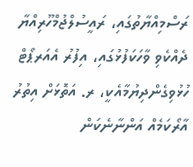ރަސްމިއްޔާތުގައި، ރައީސުލްޖުމްހޫރިއްޔާ ދެއްކެވި ވާހަކަފުޅުގައި، އިފުރު އެއަރޕޯޓް ހުޅުވިގެންދިޔުމާއެކީ، ރ. އަތޮޅަށް އިތުރު އާރޯކަމެއް އަންނާނެކަން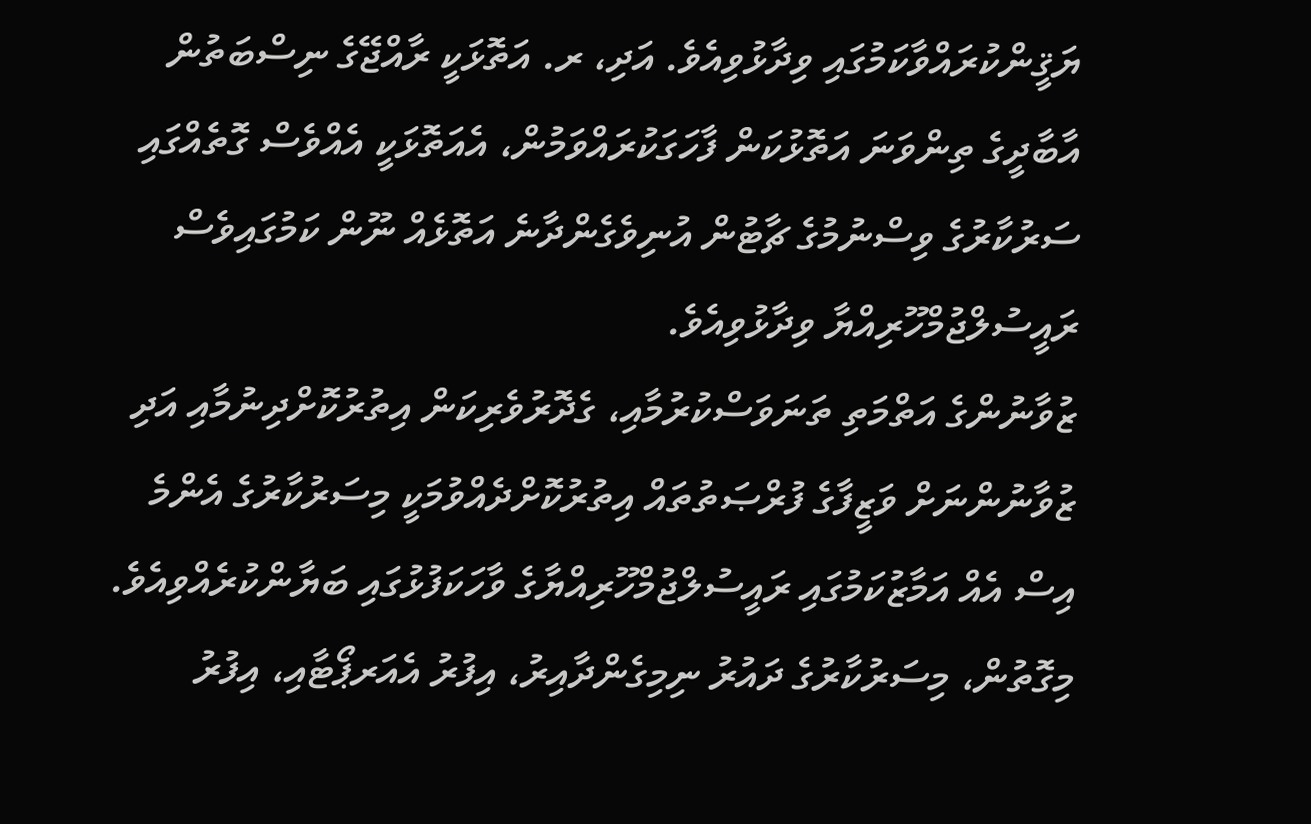ޔަޤީންކުރައްވާކަމުގައި ވިދާޅުވިއެވެ. އަދި، ރ. އަތޮޅަކީ ރާއްޖޭގެ ނިސްބަތުން އާބާދީގެ ތިންވަނަ އަތޮޅުކަން ފާހަގަކުރައްވަމުން، އެއަތޮޅަކީ އެއްވެސް ގޮތެއްގައި ސަރުކާރުގެ ވިސްނުމުގެ ޗާޓުން އުނިވެގެންދާނެ އަތޮޅެއް ނޫން ކަމުގައިވެސް ރައީސުލްޖުމްހޫރިއްޔާ ވިދާޅުވިއެވެ.
ޒުވާނުންގެ އަތްމަތި ތަނަވަސްކުރުމާއި، ގެދޮރުވެރިކަން އިތުރުކޮށްދިނުމާއި އަދި ޒުވާނުންނަށް ވަޒީފާގެ ފުރްޞަތުތައް އިތުރުކޮށްދެއްވުމަކީ މިސަރުކާރުގެ އެންމެ އިސް އެއް އަމާޒުކަމުގައި ރައީސުލްޖުމްހޫރިއްޔާގެ ވާހަކަފުޅުގައި ބަޔާންކުރެއްވިއެވެ. މިގޮތުން، މިސަރުކާރުގެ ދައުރު ނިމިގެންދާއިރު، އިފުރު އެއަރޕޯޓާއި، އިފުރު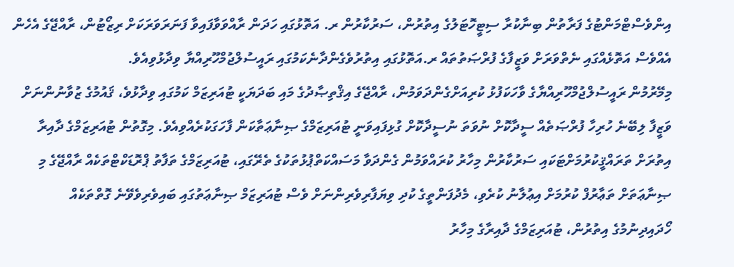އިންވެސްޓްމަންޓުގެ ފަރާތުން ބިނާކުރާ ސިޓީހޮޓަލުގެ އިތުރުން، ސަރުކާރުން ރ. އަތޮޅުގައި ހަދަން ރާއްވަވާފައިވާ ފަނަރަވަރަކަށް ރިޒޯޓުން، ރާއްޖޭގެ އެހެން އެއްވެސް އަތޮޅެއްގައި ނެތްވަރަށް ވަޒީފާގެ ފުރްޞަތުތައް ރ.އަތޮޅުގައި އިތުރުވެގެންދާނެކަމުގައި ރައީސުލްޖުމްހޫރިއްޔާ ވިދާޅުވިއެވެ.
މިމޭރުމުން ރައީސުލްޖުމްހޫރިއްޔާގެ ވާހަކަފުޅު ކުރިއަށްގެންދަވަމުން، ރާއްޖޭގެ އިޤްތިޞާދުގެ މައި ބަދަޔަކީ ޓުއަރިޒަމް ކަމުގައި ވިދާޅުވެ، ޤައުމުގެ ޒުވާނުންނަށް ވަޒީފާ ލިބޭނެ ހުރިހާ ފުރްޞަތެއް ސީދާކޮށް ނުވަތަ ނުސީދާކޮށް ގުޅިފައިވަނީ ޓުއަރިޒަމްގެ ޞިނާޢަތާކަން ފާހަގަކުރެއްވިއެވެ. މިގޮތުން ޓުއަރިޒަމްގެ ދާއިރާ އިތުރަށް ތަރައްޤީކުރުމަށްޓަކައި ސަރުކާރުން މިހާރު ކުރައްވަމުން ގެންދަވާ މަސައްކަތްޕުޅުތަކުގެ ތެރޭގައި، ޓުއަރިޒަމްގެ ތަފާތު ޕްރޮޑަކްޓްތަކެއް ރާއްޖޭގެ މި ޞިނާޢަތަށް ތަޢާރުފް ކުރުމަށް އިޢުލާނު ކުރެވި، މެދުފަންތީގެ ކުދި ވިޔަފާރިވެރިންނަށް ވެސް ޓުއަރިޒަމް ޞިނާޢަތުގައި ބައިވެރިވެވޭނެ ގޮތްތަކެއް ހޯދައިދިނުމުގެ އިތުރުން، ޓުއަރިޒަމްގެ ދާއިރާގެ މިހާރު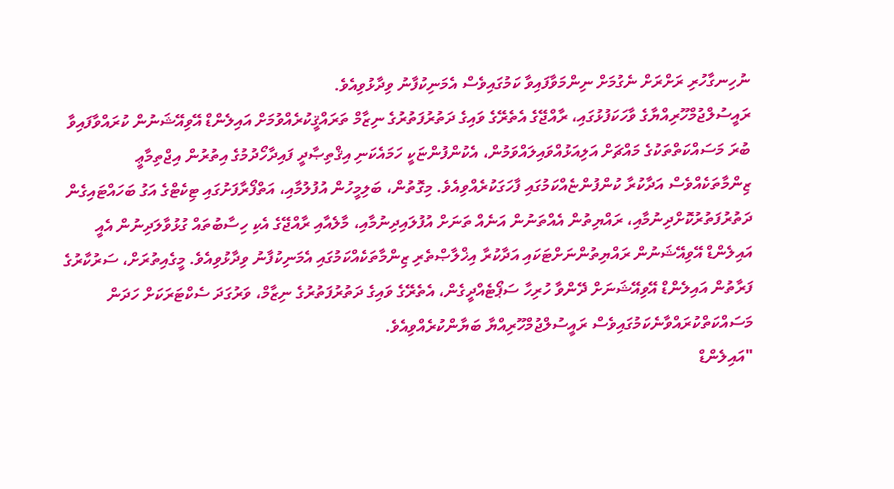ނުހިނގާހުރި ރަށްރަށް ނެގުމަށް ނިންމަވާފައިވާ ކަމުގައިވެސް އެމަނިކުފާނު ވިދާޅުވިއެވެ.
ރައީސުލްޖުމްހޫރިއްޔާގެ ވާހަކަފުޅުގައި، ރާއްޖޭގެ އެތެރޭގެ ވައިގެ ދަތުރުފަތުރުގެ ނިޒާމް ތަރައްޤީކުރެއްވުމަށް އައިލެންޑް އޭވިއޭޝަނުން ކުރައްވާފައިވާ ބުރަ މަސައްކަތްތަކުގެ މައްޗަށް އަލިއަޅުއްވައިލައްވަމުން، އެކުންފުންޏަކީ ހަމައެކަނި އިޤްތިޞާދީ ފައިދާހޯދުމުގެ އިތުރުން އިޖްތިމާޢީ ޒިންމާތަކެއްވެސް އަދާކުރާ ކުންފުންޏެއްކަމުގައި ފާހަގަކުރެއްވިއެވެ. މިގޮތުން، ބަލިމީހުން އުފުލުމާއި، އަތްފޯރާފަށުގައި ޓިކެޓްގެ އަގު ބަހައްޓައިގެން ދަތުރުފަތުރުކޮށްދިނުމާއި، ރައްޔިތުން އެއްތަނުން އަނެއް ތަނަށް އުފުލައިދިނުމާއި، މާލެއާއި ރާއްޖޭގެ އެކި ހިސާބުތައް ގުޅުވާލަދިނުން އެއީ އައިލެންޑް އޭވިއޭޝަނުން ރައްޔިތުންނަށްޓަކައި އަދާކުރާ އިޚްލާޞްތެރި ޒިންމާތަކެއްކަމުގައި އެމަނިކުފާނު ވިދާޅުވިއެވެ. މީގެއިތުރަށް، ސަރުކާރުގެ ފަރާތުން އައިލެންޑް އޭވިއޭޝަނަށް ދޭންވާ ހުރިހާ ސަޕޯޓެއްދީގެން، އެތެރޭގެ ވައިގެ ދަތުރުފަތުރުގެ ނިޒާމް، ވަރުގަދަ ސެކްޓަރަކަށް ހަދަން މަސައްކަތްކުރައްވާނެކަމުގައިވެސް ރައީސުލްޖުމްހޫރިއްޔާ ބަޔާންކުރެއްވިއެވެ.
"އައިލެންޑް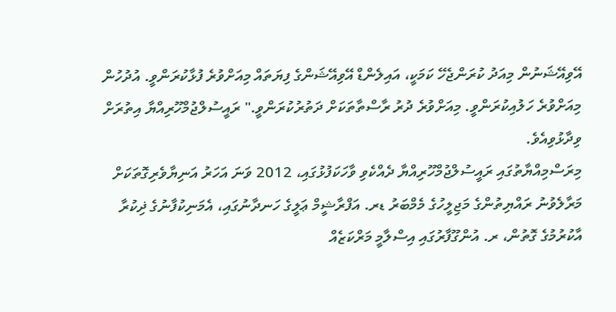އޭވިއޭޝަނުން މިއަދު ކުރަންޖެހޭ ކަމަކީ، އައިލެންޑް އޭވިއޭޝަންގެ ފިޔަތައް މިއަށްވުރެ ފުޅާކުރަންވީ. އުދުހުން މިއަށްވުރެ ހަލުއިކުރަންވީ. މިއަށްވުރެ ދުރު ރާސްތާތަކަށް ދަތުރުކުރަންވީ." ރައީސުލްޖުމްހޫރިއްޔާ އިތުރަށް ވިދާޅުވިއެވެ.
މިރަސްމިއްޔާތުގައި ރައީސުލްޖުމްހޫރިއްޔާ ދެއްކެވި ވާހަކަފުޅުގައި، 2012 ވަނަ އަހަރު އަނިޔާވެރިގޮތަކަށް މަރާލެވުނު ރައްޔިތުންގެ މަޖިލީހުގެ މެމްބަރު ޑރ. އަފްރާޝީމް ޢަލީގެ ހަނދާނުގައި، އެމަނިކުފާނުގެ ޛިކުރާ އާކުރުމުގެ ގޮތުން، ރ. އުންގޫފާރުގައި އިސްލާމީ މަރްކަޒެއް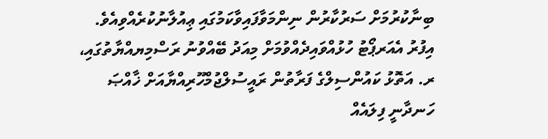ބިނާކުރުމަށް ސަރުކާރުން ނިންމަވާފައިވާކަމުގައި ޢިއުލާނުކުރެއްވިއެވެ.
އިފުރު އެއަރޕޯޓު ހުޅުއްވައިދެއްވުމަށް މިއަދު ބޭއްވުނު ރަސްމިޔއްޔާތުގައި، ރ. އަތޮޅު ކައުންސިލްގެ ފަރާތުން ރައީސުލްޖުމްހޫރިއްޔާއަށް ޚާއްޞަ ހަނދާނީ ފިލައެއް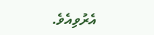އެރުވިއެވެ.